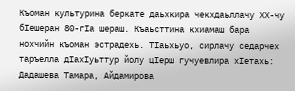Къоман культурина беркате даьхкира чекхдаьллачу ХХ-чу бIешеран 80-гIа шераш. Къаьсттина кхиамаш бара нохчийн къоман эстрадехь. ТIаьхьуо, сирлачу седарчех таръелла дIахIуьттур йолу цIерш гучуевлира хIетахь: Дадашева Тамара, Айдамирова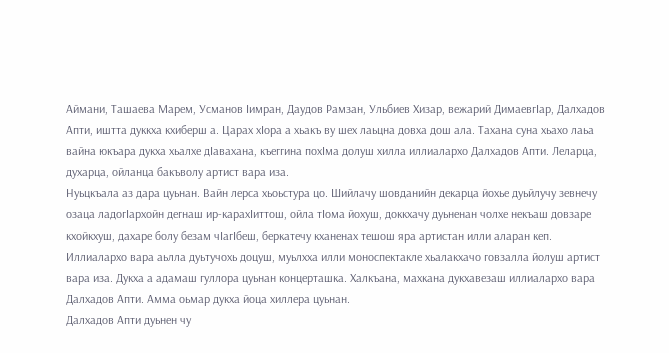Аймани, Ташаева Марем, Усманов Iимран, Даудов Рамзан, Ульбиев Хизар, вежарий ДимаевгIар, Далхадов Апти, иштта дуккха кхиберш а. Царах хIора а хьакъ ву шех лаьцна довха дош ала. Тахана суна хьахо лаьа вайна юкъара дукха хьалхе дIавахана, къеггина похIма долуш хилла иллиалархо Далхадов Апти. Леларца, духарца, ойланца бакъволу артист вара иза.
Нуьцкъала аз дара цуьнан. Вайн лерса хьоьстура цо. Шийлачу шовданийн декарца йохье дуьйлучу зевнечу озаца ладогIархойн дегнаш ир-карахIиттош, ойла тIома йохуш, доккхачу дуьненан чолхе некъаш довзаре кхойкхуш, дахаре болу безам чIагIбеш, беркатечу кханенах тешош яра артистан илли аларан кеп.
Иллиалархо вара аьлла дуьтучохь доцуш, муьлхха илли моноспектакле хьалакхачо говзалла йолуш артист вара иза. Дукха а адамаш гуллора цуьнан концерташка. Халкъана, махкана дукхавезаш иллиалархо вара Далхадов Апти. Амма оьмар дукха йоца хиллера цуьнан.
Далхадов Апти дуьнен чу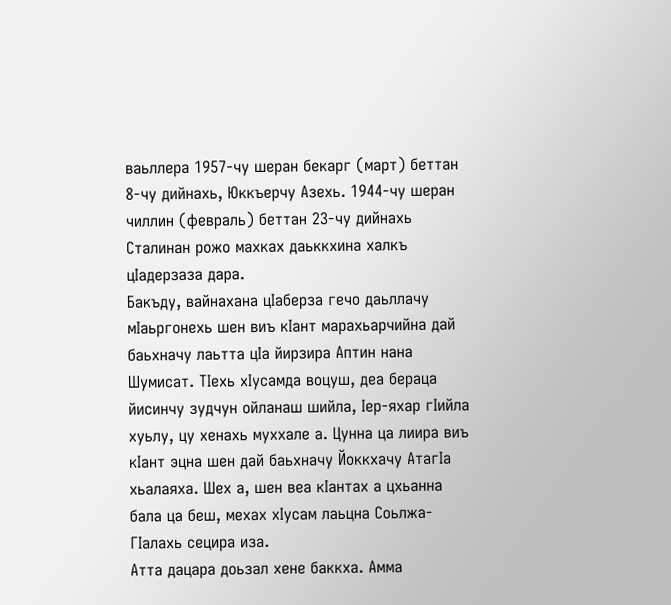ваьллера 1957-чу шеран бекарг (март) беттан 8-чу дийнахь, Юккъерчу Азехь. 1944-чу шеран чиллин (февраль) беттан 23-чу дийнахь Сталинан рожо махках даьккхина халкъ цIадерзаза дара.
Бакъду, вайнахана цIаберза гечо даьллачу мIаьргонехь шен виъ кIант марахьарчийна дай баьхначу лаьтта цIа йирзира Аптин нана Шумисат. ТIехь хIусамда воцуш, деа бераца йисинчу зудчун ойланаш шийла, Iер-яхар гIийла хуьлу, цу хенахь муххале а. Цунна ца лиира виъ кIант эцна шен дай баьхначу Йоккхачу АтагIа хьалаяха. Шех а, шен веа кIантах а цхьанна бала ца беш, мехах хIусам лаьцна Соьлжа-ГIалахь сецира иза.
Атта дацара доьзал хене баккха. Амма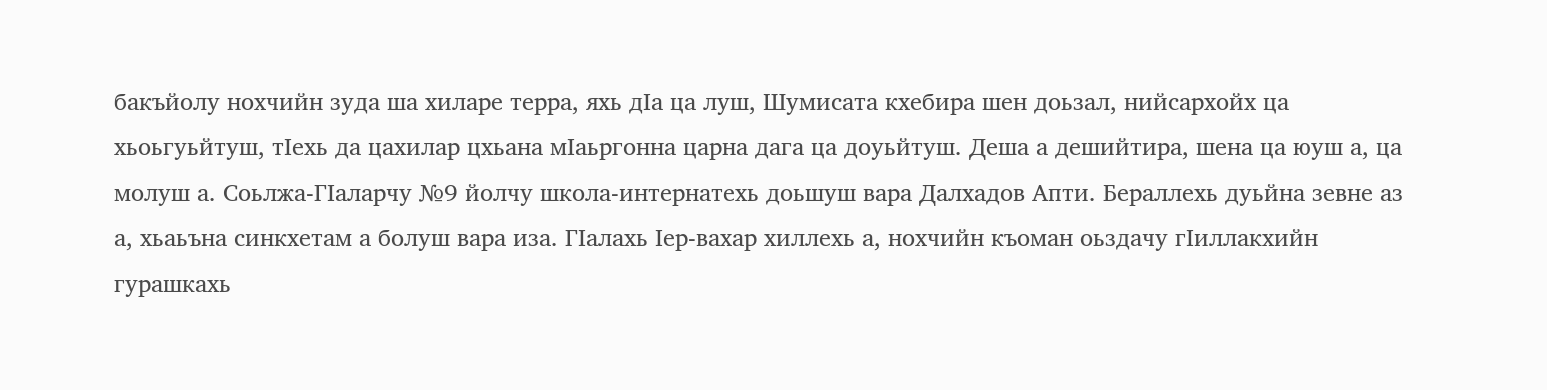бакъйолу нохчийн зуда ша хиларе терра, яхь дIа ца луш, Шумисата кхебира шен доьзал, нийсархойх ца хьоьгуьйтуш, тIехь да цахилар цхьана мIаьргонна царна дага ца доуьйтуш. Деша а дешийтира, шена ца юуш а, ца молуш а. Соьлжа-ГIаларчу №9 йолчу школа-интернатехь доьшуш вара Далхадов Апти. Бераллехь дуьйна зевне аз а, хьаьъна синкхетам а болуш вара иза. ГIалахь Iер-вахар хиллехь а, нохчийн къоман оьздачу гIиллакхийн гурашкахь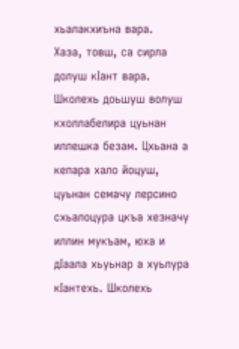хьалакхиъна вара.
Хаза, товш, са сирла долуш кIант вара. Школехь доьшуш волуш кхоллабелира цуьнан иллешка безам. Цхьана а кепара хало йоцуш, цуьнан семачу лерсино схьалоцура цкъа хезначу иллин мукъам, юха и дIаала хьуьнар а хуьлура кIантехь. Школехь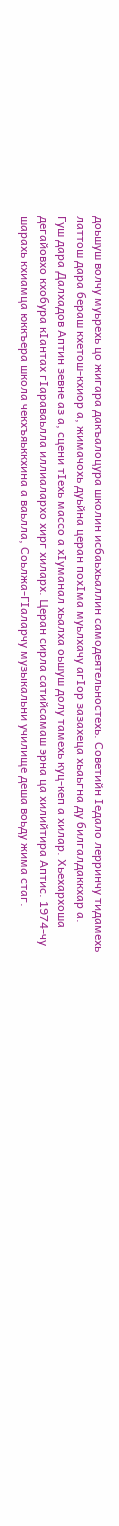доьшуш волчу муьрехь цо жигара дакъалоцура школин исбаьхьаллин самодеятельностехь. Советийн Iедало лерринчу тидамехь латтош дара бераш кхетош-кхиор а, жимачохь дуьйна церан похIма муьлхачу агIор зазахеца хьаьгна ду билгалдаккхар а.
Гуш дара Далхадов Аптин зевне аз а, сцени тIехь массо а хIуманал хьалха оьшуш долу тамехь куц-кеп а хилар. Хьехархоша дегайовхо кхобура кIантах гIараваьлла иллиалархо хирг хиларх. Церан сирла сатийсамаш эрна ца хилийтира Аптис. 1974-чу шарахь кхиамца юккъера школа чекхъяьккхина а ваьлла, Соьлжа-ГIаларчу музыкальни училище деша воьду жима стаг.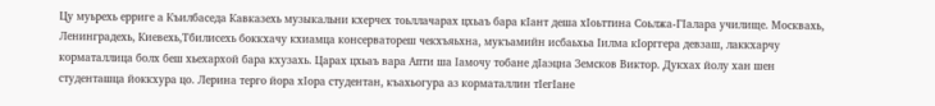Цу муьрехь ерриге а Къилбаседа Кавказехь музыкальни кхерчех тоьллачарах цхьаъ бара кIант деша хIоьттина Соьлжа-ГIалара училище. Москвахь, Ленинградехь, Киевехь,Тбилисехь боккхачу кхиамца консерватореш чекхъяьхна, мукъамийн исбаьхьа Iилма кIорггера девзаш, лаккхарчу корматаллица болх беш хьехархой бара кхузахь. Царах цхьаъ вара Апти ша Iамочу тобане дIаэцна Земсков Виктор. Дукхах йолу хан шен студенташца йоккхура цо. Лерина терго йора хIора студентан, къахьогура аз корматаллин тIегIане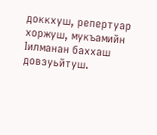доккхуш, репертуар хоржуш, мукъамийн Iилманан баххаш довзуьйтуш.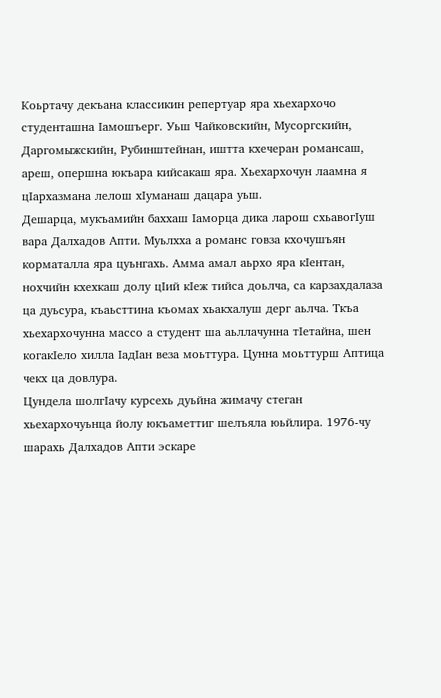Коьртачу декъана классикин репертуар яра хьехархочо студенташна Iамошъерг. Уьш Чайковскийн, Мусоргскийн, Даргомыжскийн, Рубинштейнан, иштта кхечеран романсаш, ареш, опершна юкъара кийсакаш яра. Хьехархочун лаамна я цIархазмана лелош хIуманаш дацара уьш.
Дешарца, мукъамийн баххаш Iаморца дика ларош схьавогIуш вара Далхадов Апти. Муьлхха а романс говза кхочушъян корматалла яра цуьнгахь. Амма амал аьрхо яра кIентан, нохчийн кхехкаш долу цIий кIеж тийса доьлча, са карзахдалаза ца дуьсура, къаьсттина къомах хьакхалуш дерг аьлча. Ткъа хьехархочунна массо а студент ша аьллачунна тIетайна, шен когакIело хилла IадIан веза моьттура. Цунна моьттурш Аптица чекх ца довлура.
Цундела шолгIачу курсехь дуьйна жимачу стеган хьехархочуьнца йолу юкъаметтиг шелъяла юьйлира. 1976-чу шарахь Далхадов Апти эскаре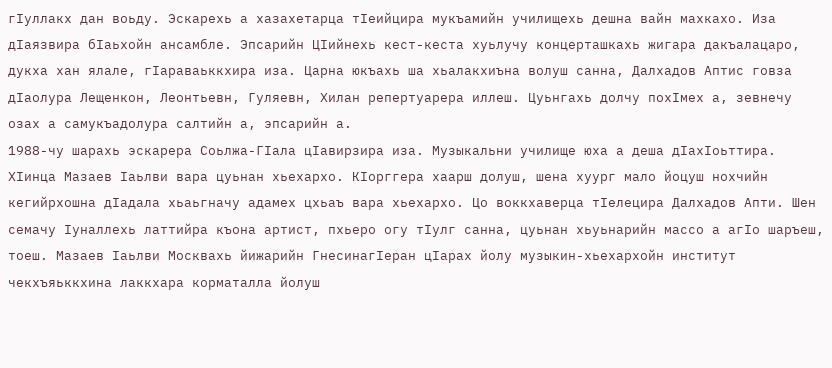гIуллакх дан воьду. Эскарехь а хазахетарца тIеийцира мукъамийн училищехь дешна вайн махкахо. Иза дIаязвира бIаьхойн ансамбле. Эпсарийн ЦIийнехь кест-кеста хуьлучу концерташкахь жигара дакъалацаро, дукха хан ялале, гIараваьккхира иза. Царна юкъахь ша хьалакхиъна волуш санна, Далхадов Аптис говза дIаолура Лещенкон, Леонтьевн, Гуляевн, Хилан репертуарера иллеш. Цуьнгахь долчу похIмех а, зевнечу озах а самукъадолура салтийн а, эпсарийн а.
1988-чу шарахь эскарера Соьлжа-ГIала цIавирзира иза. Музыкальни училище юха а деша дIахIоьттира. ХIинца Мазаев Iаьлви вара цуьнан хьехархо. КIорггера хаарш долуш, шена хуург мало йоцуш нохчийн кегийрхошна дIадала хьаьгначу адамех цхьаъ вара хьехархо. Цо воккхаверца тIелецира Далхадов Апти. Шен семачу Iуналлехь латтийра къона артист, пхьеро огу тIулг санна, цуьнан хьуьнарийн массо а агIо шаръеш, тоеш. Мазаев Iаьлви Москвахь йижарийн ГнесинагIеран цIарах йолу музыкин-хьехархойн институт чекхъяьккхина лаккхара корматалла йолуш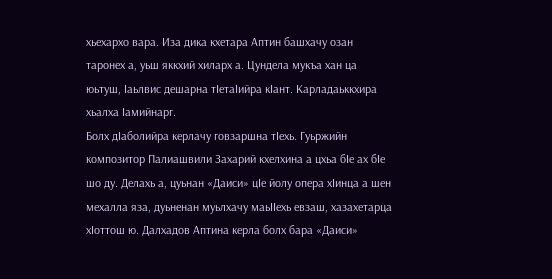хьехархо вара. Иза дика кхетара Аптин башхачу озан таронех а, уьш яккхий хиларх а. Цундела мукъа хан ца юьтуш, Iаьлвис дешарна тIетаIийра кIант. Карладаьккхира хьалха Iамийнарг.
Болх дIаболийра керлачу говзаршна тIехь. Гуьржийн композитор Палиашвили Захарий кхелхина а цхьа бIе ах бIе шо ду. Делахь а, цуьнан «Даиси» цIе йолу опера хIинца а шен мехалла яза, дуьненан муьлхачу маьIIехь евзаш, хазахетарца хIоттош ю. Далхадов Аптина керла болх бара «Даиси»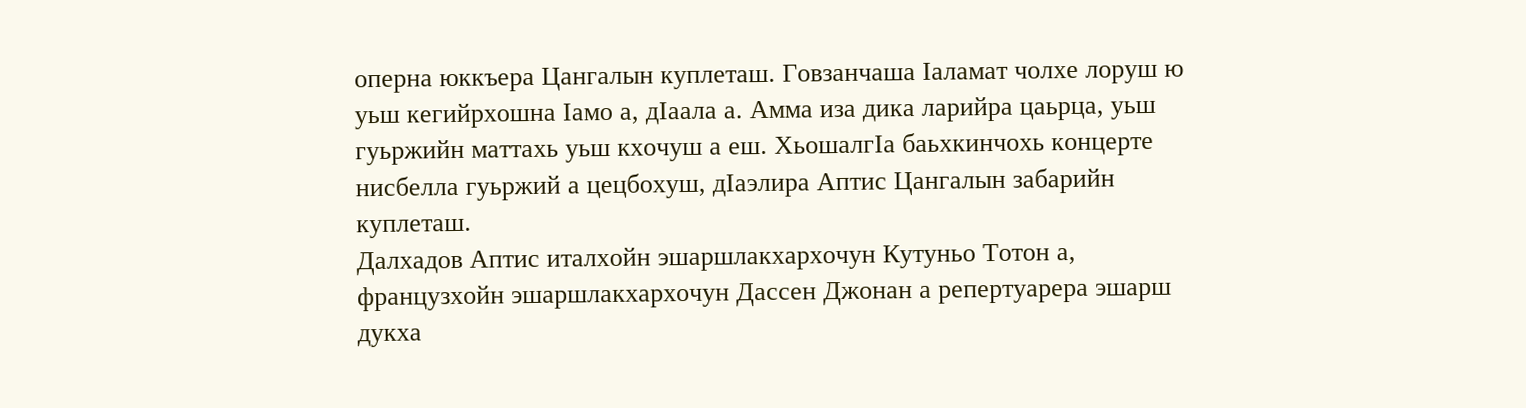оперна юккъера Цангалын куплеташ. Говзанчаша Iаламат чолхе лоруш ю уьш кегийрхошна Iамо а, дIаала а. Амма иза дика ларийра цаьрца, уьш гуьржийн маттахь уьш кхочуш а еш. ХьошалгIа баьхкинчохь концерте нисбелла гуьржий а цецбохуш, дIаэлира Аптис Цангалын забарийн куплеташ.
Далхадов Аптис италхойн эшаршлакхархочун Кутуньо Тотон а, французхойн эшаршлакхархочун Дассен Джонан а репертуарера эшарш дукха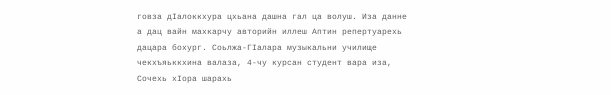говза дIалоккхура цхьана дашна гал ца волуш. Иза данне а дац вайн махкарчу авторийн иллеш Аптин репертуарехь дацара бохург. Соьлжа-ГIалара музыкальни училище чекхъяьккхина валаза, 4-чу курсан студент вара иза, Сочехь хIора шарахь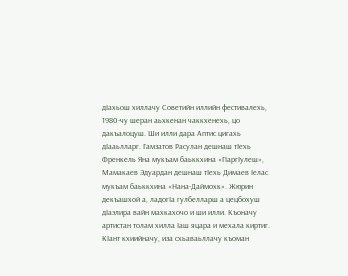дIахьош хиллачу Советийн иллийн фестивалехь, 1980-чу шеран аьхкенан чаккхенехь, цо дакъалоцуш. Ши илли дара Аптис цигахь дIааьлларг. Гамзатов Расулан дешнаш тIехь Френкель Яна мукъам баьккхина «ГIаргIулеш», Мамакаев Эдуардан дешнаш тIехь Димаев Iелас мукъам баьккхина «Нана-Даймохк». Жюрин декъашхой а, ладогIа гулбелларш а цецбохуш дIаэлира вайн махкахочо и ши илли. Къоначу артистан толам хилла Iаш яцара и мехала киртиг.
КIант кхиийначу, иза схьаваьллачу къоман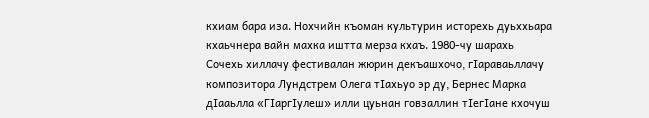кхиам бара иза. Нохчийн къоман культурин исторехь дуьххьара кхаьчнера вайн махка иштта мерза кхаъ. 1980-чу шарахь Сочехь хиллачу фестивалан жюрин декъашхочо, гIараваьллачу композитора Лундстрем Олега тIахьуо эр ду, Бернес Марка дIааьлла «ГIаргIулеш» илли цуьнан говзаллин тIегIане кхочуш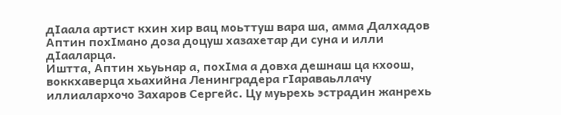дIаала артист кхин хир вац моьттуш вара ша, амма Далхадов Аптин похIмано доза доцуш хазахетар ди суна и илли дIааларца.
Иштта, Аптин хьуьнар а, похIма а довха дешнаш ца кхоош, воккхаверца хьахийна Ленинградера гIараваьллачу иллиалархочо Захаров Сергейс. Цу муьрехь эстрадин жанрехь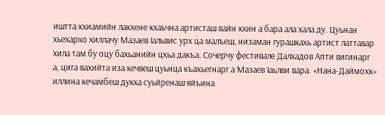иштта кхиамийн лакхене кхаьчна артисташ вайн кхин а бара ала хала ду. Цуьнан хьехархо хиллачу Мазаев Iальвис урх ца малъеш, низаман гурашкахь артист латтавар хила там бу оцу бахьанийн цхьа дакъа. Сочерчу фестивале Далхадов Апти вигинарг а, цига вахийта иза кечвеш цуьнца къахьегнарг а Мазаев Iаьлви вара. «Нана-Даймохк» иллина кечамбеш дукха суьйренаш яйъина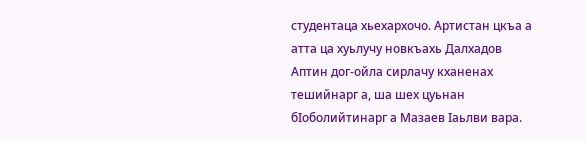студентаца хьехархочо. Артистан цкъа а атта ца хуьлучу новкъахь Далхадов Аптин дог-ойла сирлачу кханенах тешийнарг а, ша шех цуьнан бIоболийтинарг а Мазаев Iаьлви вара.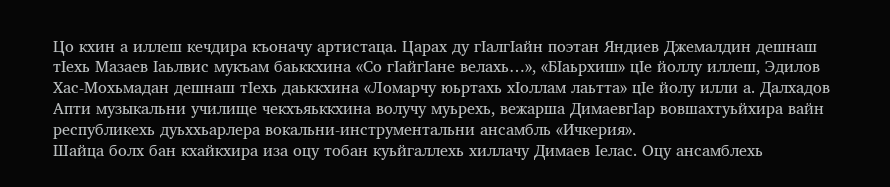Цо кхин а иллеш кечдира къоначу артистаца. Царах ду гIалгIайн поэтан Яндиев Джемалдин дешнаш тIехь Мазаев Iаьлвис мукъам баьккхина «Со гIайгIане велахь…», «БIаьрхиш» цIе йоллу иллеш, Эдилов Хас-Мохьмадан дешнаш тIехь даьккхина «Ломарчу юьртахь хIоллам лаьтта» цIе йолу илли а. Далхадов Апти музыкальни училище чекхъяьккхина волучу муьрехь, вежарша ДимаевгIар вовшахтуьйхира вайн республикехь дуьххьарлера вокальни-инструментальни ансамбль «Ичкерия».
Шайца болх бан кхайкхира иза оцу тобан куьйгаллехь хиллачу Димаев Iелас. Оцу ансамблехь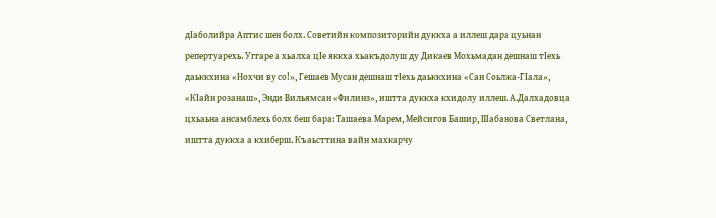дIаболийра Аптис шен болх. Советийн композиторийн дуккха а иллеш дара цуьнан репертуарехь. Уггаре а хьалха цIе яккха хьакъдолуш ду Дикаев Мохьмадан дешнаш тIехь даьккхина «Нохчи ву со!», Гешаев Мусан дешнаш тIехь даьккхина «Сан Соьлжа-ГIала», «КIайн розанаш», Энди Вильямсан «Филинз», иштта дуккха кхидолу иллеш. А.Далхадовца цхьаьна ансамблехь болх беш бара: Ташаева Марем, Мейсигов Башир, Шабанова Светлана, иштта дуккха а кхиберш. Къаьсттина вайн махкарчу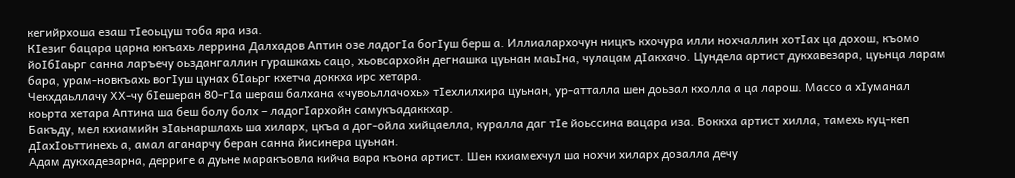кегийрхоша езаш тIеоьцуш тоба яра иза.
КIезиг бацара царна юкъахь леррина Далхадов Аптин озе ладогIа богIуш берш а. Иллиалархочун ницкъ кхочура илли нохчаллин хотIах ца дохош, къомо йоIбIаьрг санна ларъечу оьздангаллин гурашкахь сацо, хьовсархойн дегнашка цуьнан маьIна, чулацам дIакхачо. Цундела артист дукхавезара, цуьнца ларам бара, урам-новкъахь вогIуш цунах бIаьрг кхетча доккха ирс хетара.
Чекхдаьллачу ХХ-чу бIешеран 80-гIа шераш балхана «чувоьллачохь» тIехлилхира цуьнан, ур-атталла шен доьзал кхолла а ца ларош. Массо а хIуманал коьрта хетара Аптина ша беш болу болх – ладогIархойн самукъадаккхар.
Бакъду, мел кхиамийн зIаьнаршлахь ша хиларх, цкъа а дог-ойла хийцаелла, куралла даг тIе йоьссина вацара иза. Воккха артист хилла, тамехь куц-кеп дIахIоьттинехь а, амал аганарчу беран санна йисинера цуьнан.
Адам дукхадезарна, дерриге а дуьне маракъовла кийча вара къона артист. Шен кхиамехчул ша нохчи хиларх дозалла дечу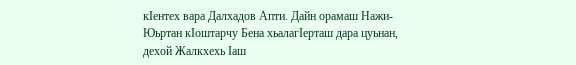кIентех вара Далхадов Апти. Дайн орамаш Нажи-Юьртан кIоштарчу Бена хьалагIерташ дара цуьнан, дехой Жалкхехь Iаш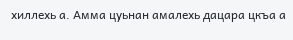хиллехь а. Амма цуьнан амалехь дацара цкъа а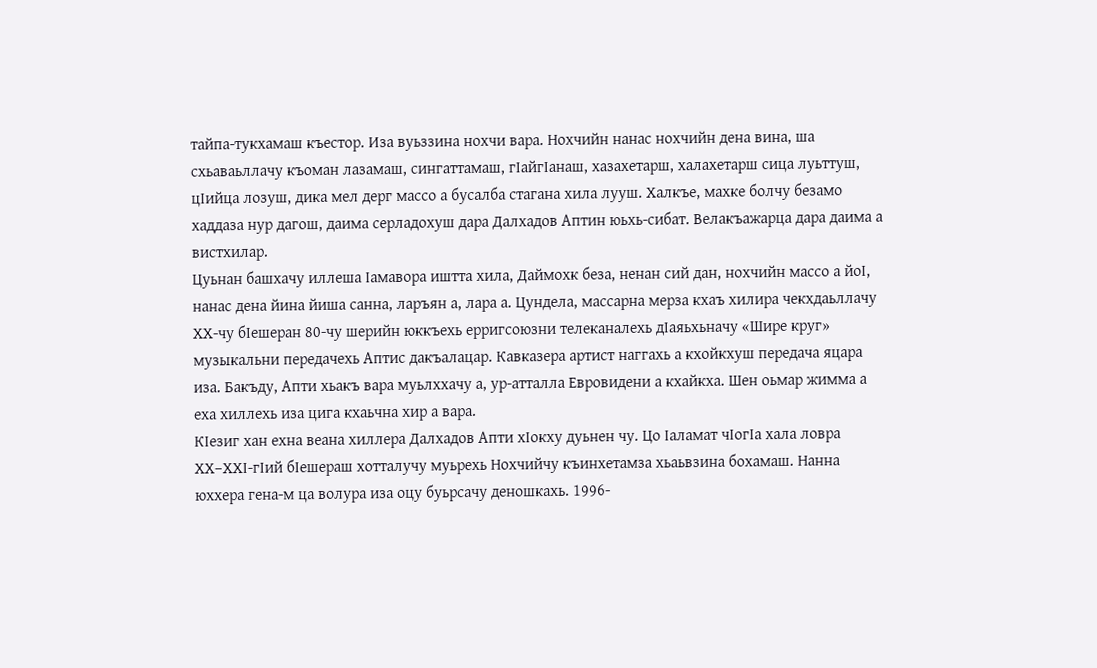тайпа-тукхамаш къестор. Иза вуьззина нохчи вара. Нохчийн нанас нохчийн дена вина, ша схьаваьллачу къоман лазамаш, сингаттамаш, гIайгIанаш, хазахетарш, халахетарш сица луьттуш, цIийца лозуш, дика мел дерг массо а бусалба стагана хила лууш. Халкъе, махке болчу безамо хаддаза нур дагош, даима серладохуш дара Далхадов Аптин юьхь-сибат. Велакъажарца дара даима а вистхилар.
Цуьнан башхачу иллеша Iамавора иштта хила, Даймохк беза, ненан сий дан, нохчийн массо а йоI, нанас дена йина йиша санна, ларъян а, лара а. Цундела, массарна мерза кхаъ хилира чекхдаьллачу ХХ-чу бIешеран 80-чу шерийн юккъехь ерригсоюзни телеканалехь дIаяьхьначу «Шире круг» музыкальни передачехь Аптис дакъалацар. Кавказера артист наггахь а кхойкхуш передача яцара иза. Бакъду, Апти хьакъ вара муьлххачу а, ур-атталла Евровидени а кхайкха. Шен оьмар жимма а еха хиллехь иза цига кхаьчна хир а вара.
КIезиг хан ехна веана хиллера Далхадов Апти хIокху дуьнен чу. Цо Iаламат чIогIа хала ловра ХХ–ХХI-гIий бIешераш хотталучу муьрехь Нохчийчу къинхетамза хьаьвзина бохамаш. Нанна юххера гена-м ца волура иза оцу буьрсачу деношкахь. 1996-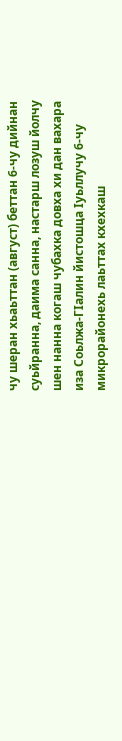чу шеран хьаьттан (август) беттан 6-чу дийнан суьйранна, даима санна, настарш лозуш йолчу шен нанна когаш чубахка довха хи дан вахара иза Соьлжа-ГIалин йистошца Iуьллучу 6-чу микрорайонехь лаьттах кхехкаш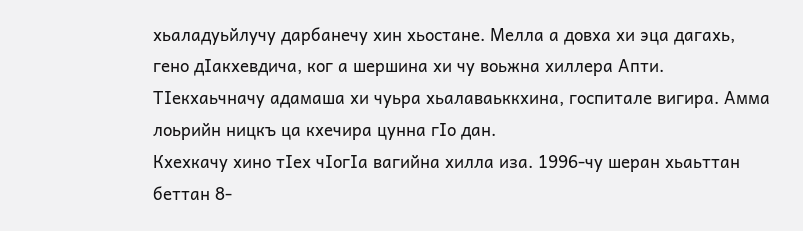хьаладуьйлучу дарбанечу хин хьостане. Мелла а довха хи эца дагахь, гено дIакхевдича, ког а шершина хи чу воьжна хиллера Апти. ТIекхаьчначу адамаша хи чуьра хьалаваьккхина, госпитале вигира. Амма лоьрийн ницкъ ца кхечира цунна гIо дан.
Кхехкачу хино тIех чIогIа вагийна хилла иза. 1996-чу шеран хьаьттан беттан 8-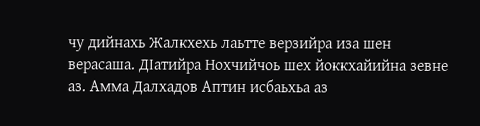чу дийнахь Жалкхехь лаьтте верзийра иза шен верасаша. ДIатийра Нохчийчоь шех йоккхайийна зевне аз. Амма Далхадов Аптин исбаьхьа аз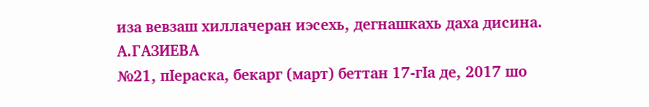иза вевзаш хиллачеран иэсехь, дегнашкахь даха дисина.
А.ГАЗИЕВА
№21, пIераска, бекарг (март) беттан 17-гIа де, 2017 шо